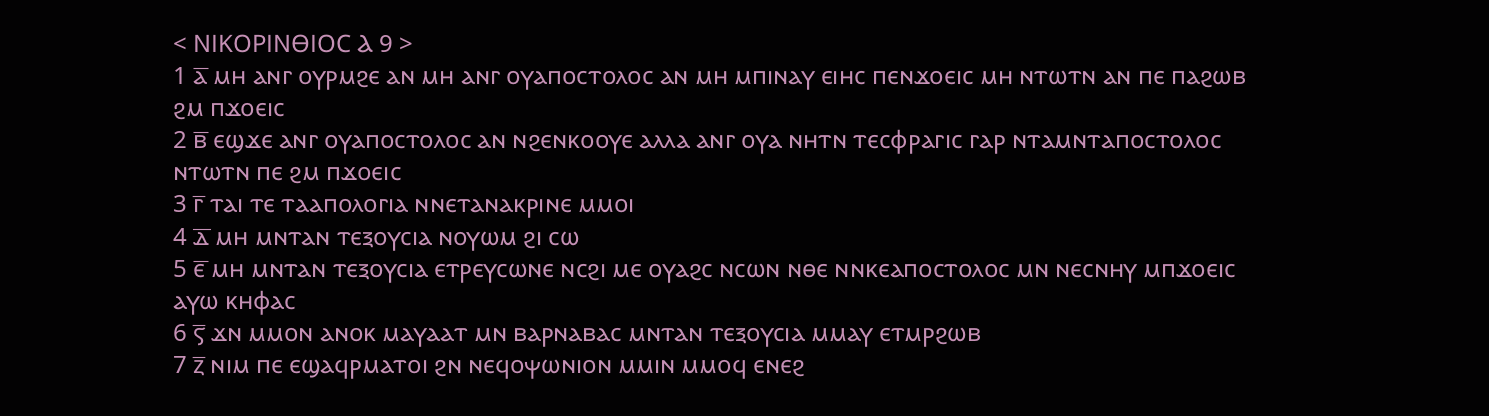< ⲚⲒⲔⲞⲢⲒⲚⲐⲒⲞⲤ Ⲁ 9 >
1 ⲁ̅ ⲙⲏ ⲁⲛⲅ ⲟⲩⲣⲙϩⲉ ⲁⲛ ⲙⲏ ⲁⲛⲅ ⲟⲩⲁⲡⲟⲥⲧⲟⲗⲟⲥ ⲁⲛ ⲙⲏ ⲙⲡⲓⲛⲁⲩ ⲉⲓⲏⲥ ⲡⲉⲛϫⲟⲉⲓⲥ ⲙⲏ ⲛⲧⲱⲧⲛ ⲁⲛ ⲡⲉ ⲡⲁϩⲱⲃ ϩⲙ ⲡϫⲟⲉⲓⲥ
2 ⲃ̅ ⲉϣϫⲉ ⲁⲛⲅ ⲟⲩⲁⲡⲟⲥⲧⲟⲗⲟⲥ ⲁⲛ ⲛϩⲉⲛⲕⲟⲟⲩⲉ ⲁⲗⲗⲁ ⲁⲛⲅ ⲟⲩⲁ ⲛⲏⲧⲛ ⲧⲉⲥⲫⲣⲁⲅⲓⲥ ⲅⲁⲣ ⲛⲧⲁⲙⲛⲧⲁⲡⲟⲥⲧⲟⲗⲟⲥ ⲛⲧⲱⲧⲛ ⲡⲉ ϩⲙ ⲡϫⲟⲉⲓⲥ
3 ⲅ̅ ⲧⲁⲓ ⲧⲉ ⲧⲁⲁⲡⲟⲗⲟⲅⲓⲁ ⲛⲛⲉⲧⲁⲛⲁⲕⲣⲓⲛⲉ ⲙⲙⲟⲓ
4 ⲇ̅ ⲙⲏ ⲙⲛⲧⲁⲛ ⲧⲉⲝⲟⲩⲥⲓⲁ ⲛⲟⲩⲱⲙ ϩⲓ ⲥⲱ
5 ⲉ̅ ⲙⲏ ⲙⲛⲧⲁⲛ ⲧⲉⲝⲟⲩⲥⲓⲁ ⲉⲧⲣⲉⲩⲥⲱⲛⲉ ⲛⲥϩⲓ ⲙⲉ ⲟⲩⲁϩⲥ ⲛⲥⲱⲛ ⲛⲑⲉ ⲛⲛⲕⲉⲁⲡⲟⲥⲧⲟⲗⲟⲥ ⲙⲛ ⲛⲉⲥⲛⲏⲩ ⲙⲡϫⲟⲉⲓⲥ ⲁⲩⲱ ⲕⲏⲫⲁⲥ
6 ⲋ̅ ϫⲛ ⲙⲙⲟⲛ ⲁⲛⲟⲕ ⲙⲁⲩⲁⲁⲧ ⲙⲛ ⲃⲁⲣⲛⲁⲃⲁⲥ ⲙⲛⲧⲁⲛ ⲧⲉⲝⲟⲩⲥⲓⲁ ⲙⲙⲁⲩ ⲉⲧⲙⲣϩⲱⲃ
7 ⲍ̅ ⲛⲓⲙ ⲡⲉ ⲉϣⲁϥⲣⲙⲁⲧⲟⲓ ϩⲛ ⲛⲉϥⲟⲯⲱⲛⲓⲟⲛ ⲙⲙⲓⲛ ⲙⲙⲟϥ ⲉⲛⲉϩ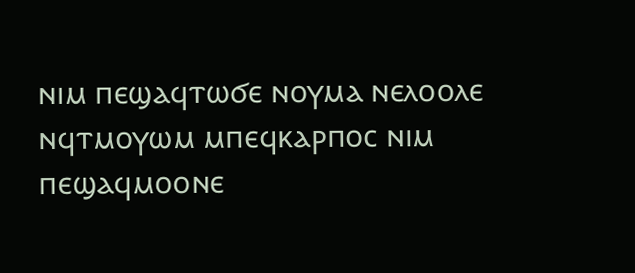ⲛⲓⲙ ⲡⲉϣⲁϥⲧⲱϭⲉ ⲛⲟⲩⲙⲁ ⲛⲉⲗⲟⲟⲗⲉ ⲛϥⲧⲙⲟⲩⲱⲙ ⲙⲡⲉϥⲕⲁⲣⲡⲟⲥ ⲛⲓⲙ ⲡⲉϣⲁϥⲙⲟⲟⲛⲉ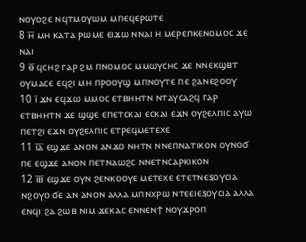ⲛⲟⲩⲟϩⲉ ⲛϥⲧⲙⲟⲩⲱⲙ ⲙⲡⲉϥⲉⲣⲱⲧⲉ
8 ⲏ̅ ⲙⲏ ⲕⲁⲧⲁ ⲣⲱⲙⲉ ⲉⲓϫⲱ ⲛⲛⲁⲓ ⲏ ⲙⲉⲣⲉⲡⲕⲉⲛⲟⲙⲟⲥ ϫⲉ ⲛⲁⲓ
9 ⲑ̅ ϥⲥⲏϩ ⲅⲁⲣ ϩⲙ ⲡⲛⲟⲙⲟⲥ ⲙⲙⲱⲩⲥⲏⲥ ϫⲉ ⲛⲛⲉⲕϣⲃⲧ ⲟⲩⲙⲁⲥⲉ ⲉϥϩⲓ ⲙⲏ ⲡⲣⲟⲟⲩϣ ⲙⲡⲛⲟⲩⲧⲉ ⲡⲉ ϩⲁⲛⲉϩⲟⲟⲩ
10 ⲓ̅ ϫⲛ ⲉϥϫⲱ ⲙⲙⲟⲥ ⲉⲧⲃⲏⲏⲧⲛ ⲛⲧⲁⲩⲥⲁϩϥ ⲅⲁⲣ ⲉⲧⲃⲏⲏⲧⲛ ϫⲉ ϣϣⲉ ⲉⲡⲉⲧⲥⲕⲁⲓ ⲉⲥⲕⲁⲓ ⲉϫⲛ ⲟⲩϩⲉⲗⲡⲓⲥ ⲁⲩⲱ ⲡⲉⲧϩⲓ ⲉϫⲛ ⲟⲩϩⲉⲗⲡⲓⲥ ⲉⲧⲣⲉϥⲙⲉⲧⲉⲭⲉ
11 ⲓ̅ⲁ̅ ⲉϣϫⲉ ⲁⲛⲟⲛ ⲁⲛϫⲟ ⲛⲏⲧⲛ ⲛⲛⲉⲡⲛⲁⲧⲓⲕⲟⲛ ⲟⲩⲛⲟϭ ⲡⲉ ⲉϣϫⲉ ⲁⲛⲟⲛ ⲡⲉⲧⲛⲁⲱϩⲥ ⲛⲛⲉⲧⲛⲥⲁⲣⲕⲓⲕⲟⲛ
12 ⲓ̅ⲃ̅ ⲉϣϫⲉ ⲟⲩⲛ ϩⲉⲛⲕⲟⲟⲩⲉ ⲙⲉⲧⲉⲭⲉ ⲉⲧⲉⲧⲛⲉⲝⲟⲩⲥⲓⲁ ⲛϩⲟⲩⲟ ϭⲉ ⲁⲛ ⲁⲛⲟⲛ ⲁⲗⲗⲁ ⲙⲡⲛⲭⲣⲱ ⲛⲧⲉⲉⲓⲉⲝⲟⲩⲥⲓⲁ ⲁⲗⲗⲁ ⲉⲛϥⲓ ϩⲁ ϩⲱⲃ ⲛⲓⲙ ϫⲉⲕⲁⲥ ⲉⲛⲛⲉⲛϯ ⲛⲟⲩϫⲣⲟⲡ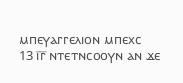ⲙⲡⲉⲩⲁⲅⲅⲉⲗⲓⲟⲛ ⲙⲡⲉⲭⲥ
13 ⲓ̅ⲅ̅ ⲛⲧⲉⲧⲛⲥⲟⲟⲩⲛ ⲁⲛ ϫⲉ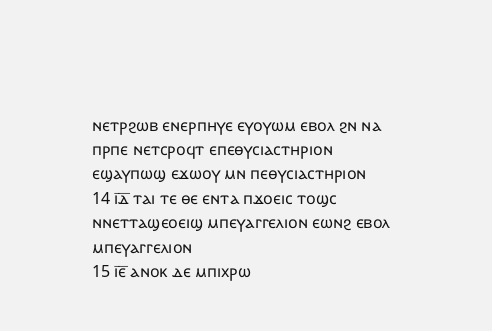ⲛⲉⲧⲣϩⲱⲃ ⲉⲛⲉⲣⲡⲏⲩⲉ ⲉⲩⲟⲩⲱⲙ ⲉⲃⲟⲗ ϩⲛ ⲛⲁ ⲡⲣⲡⲉ ⲛⲉⲧⲥⲣⲟϥⲧ ⲉⲡⲉⲑⲩⲥⲓⲁⲥⲧⲏⲣⲓⲟⲛ ⲉϣⲁⲩⲡⲱϣ ⲉϫⲱⲟⲩ ⲙⲛ ⲡⲉⲑⲩⲥⲓⲁⲥⲧⲏⲣⲓⲟⲛ
14 ⲓ̅ⲇ̅ ⲧⲁⲓ ⲧⲉ ⲑⲉ ⲉⲛⲧⲁ ⲡϫⲟⲉⲓⲥ ⲧⲟϣⲥ ⲛⲛⲉⲧⲧⲁϣⲉⲟⲉⲓϣ ⲙⲡⲉⲩⲁⲅⲅⲉⲗⲓⲟⲛ ⲉⲱⲛϩ ⲉⲃⲟⲗ ⲙⲡⲉⲩⲁⲅⲅⲉⲗⲓⲟⲛ
15 ⲓ̅ⲉ̅ ⲁⲛⲟⲕ ⲇⲉ ⲙⲡⲓⲭⲣⲱ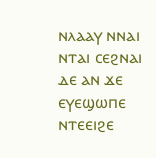ⲛⲗⲁⲁⲩ ⲛⲛⲁⲓ ⲛⲧⲁⲓ ⲥⲉϩⲛⲁⲓ ⲇⲉ ⲁⲛ ϫⲉ ⲉⲩⲉϣⲱⲡⲉ ⲛⲧⲉⲉⲓϩⲉ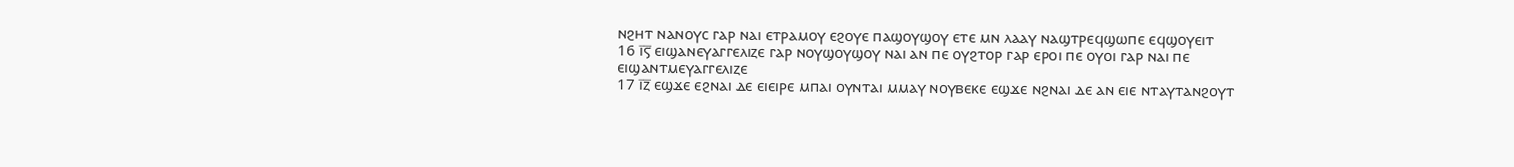ⲛϩⲏⲧ ⲛⲁⲛⲟⲩⲥ ⲅⲁⲣ ⲛⲁⲓ ⲉⲧⲣⲁⲙⲟⲩ ⲉϩⲟⲩⲉ ⲡⲁϣⲟⲩϣⲟⲩ ⲉⲧⲉ ⲙⲛ ⲗⲁⲁⲩ ⲛⲁϣⲧⲣⲉϥϣⲱⲡⲉ ⲉϥϣⲟⲩⲉⲓⲧ
16 ⲓ̅ⲋ̅ ⲉⲓϣⲁⲛⲉⲩⲁⲅⲅⲉⲗⲓⲍⲉ ⲅⲁⲣ ⲛⲟⲩϣⲟⲩϣⲟⲩ ⲛⲁⲓ ⲁⲛ ⲡⲉ ⲟⲩϩⲧⲟⲣ ⲅⲁⲣ ⲉⲣⲟⲓ ⲡⲉ ⲟⲩⲟⲓ ⲅⲁⲣ ⲛⲁⲓ ⲡⲉ ⲉⲓϣⲁⲛⲧⲙⲉⲩⲁⲅⲅⲉⲗⲓⲍⲉ
17 ⲓ̅ⲍ̅ ⲉϣϫⲉ ⲉϩⲛⲁⲓ ⲇⲉ ⲉⲓⲉⲓⲣⲉ ⲙⲡⲁⲓ ⲟⲩⲛⲧⲁⲓ ⲙⲙⲁⲩ ⲛⲟⲩⲃⲉⲕⲉ ⲉϣϫⲉ ⲛϩⲛⲁⲓ ⲇⲉ ⲁⲛ ⲉⲓⲉ ⲛⲧⲁⲩⲧⲁⲛϩⲟⲩⲧ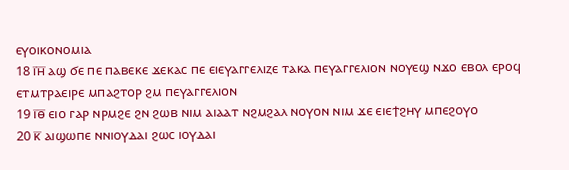ⲉⲩⲟⲓⲕⲟⲛⲟⲙⲓⲁ
18 ⲓ̅ⲏ̅ ⲁϣ ϭⲉ ⲡⲉ ⲡⲁⲃⲉⲕⲉ ϫⲉⲕⲁⲥ ⲡⲉ ⲉⲓⲉⲩⲁⲅⲅⲉⲗⲓⲍⲉ ⲧⲁⲕⲁ ⲡⲉⲩⲁⲅⲅⲉⲗⲓⲟⲛ ⲛⲟⲩⲉϣ ⲛϫⲟ ⲉⲃⲟⲗ ⲉⲣⲟϥ ⲉⲧⲙⲧⲣⲁⲉⲓⲣⲉ ⲙⲡⲁϩⲧⲟⲣ ϩⲙ ⲡⲉⲩⲁⲅⲅⲉⲗⲓⲟⲛ
19 ⲓ̅ⲑ̅ ⲉⲓⲟ ⲅⲁⲣ ⲛⲣⲙϩⲉ ϩⲛ ϩⲱⲃ ⲛⲓⲙ ⲁⲓⲁⲁⲧ ⲛϩⲙϩⲁⲗ ⲛⲟⲩⲟⲛ ⲛⲓⲙ ϫⲉ ⲉⲓⲉϯϩⲏⲩ ⲙⲡⲉϩⲟⲩⲟ
20 ⲕ̅ ⲁⲓϣⲱⲡⲉ ⲛⲛⲓⲟⲩⲇⲁⲓ ϩⲱⲥ ⲓⲟⲩⲇⲁⲓ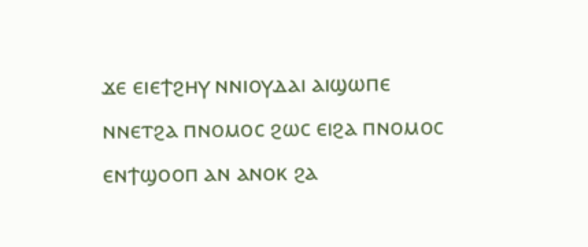ϫⲉ ⲉⲓⲉϯϩⲏⲩ ⲛⲛⲓⲟⲩⲇⲁⲓ ⲁⲓϣⲱⲡⲉ ⲛⲛⲉⲧϩⲁ ⲡⲛⲟⲙⲟⲥ ϩⲱⲥ ⲉⲓϩⲁ ⲡⲛⲟⲙⲟⲥ ⲉⲛϯϣⲟⲟⲡ ⲁⲛ ⲁⲛⲟⲕ ϩⲁ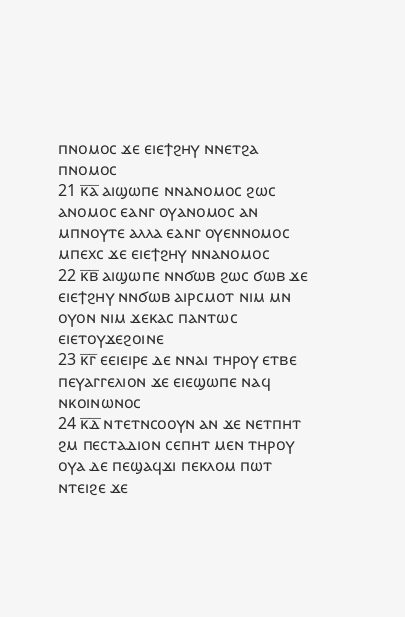ⲡⲛⲟⲙⲟⲥ ϫⲉ ⲉⲓⲉϯϩⲏⲩ ⲛⲛⲉⲧϩⲁ ⲡⲛⲟⲙⲟⲥ
21 ⲕ̅ⲁ̅ ⲁⲓϣⲱⲡⲉ ⲛⲛⲁⲛⲟⲙⲟⲥ ϩⲱⲥ ⲁⲛⲟⲙⲟⲥ ⲉⲁⲛⲅ ⲟⲩⲁⲛⲟⲙⲟⲥ ⲁⲛ ⲙⲡⲛⲟⲩⲧⲉ ⲁⲗⲗⲁ ⲉⲁⲛⲅ ⲟⲩⲉⲛⲛⲟⲙⲟⲥ ⲙⲡⲉⲭⲥ ϫⲉ ⲉⲓⲉϯϩⲏⲩ ⲛⲛⲁⲛⲟⲙⲟⲥ
22 ⲕ̅ⲃ̅ ⲁⲓϣⲱⲡⲉ ⲛⲛϭⲱⲃ ϩⲱⲥ ϭⲱⲃ ϫⲉ ⲉⲓⲉϯϩⲏⲩ ⲛⲛϭⲱⲃ ⲁⲓⲣⲥⲙⲟⲧ ⲛⲓⲙ ⲙⲛ ⲟⲩⲟⲛ ⲛⲓⲙ ϫⲉⲕⲁⲥ ⲡⲁⲛⲧⲱⲥ ⲉⲓⲉⲧⲟⲩϫⲉϩⲟⲓⲛⲉ
23 ⲕ̅ⲅ̅ ⲉⲉⲓⲉⲓⲣⲉ ⲇⲉ ⲛⲛⲁⲓ ⲧⲏⲣⲟⲩ ⲉⲧⲃⲉ ⲡⲉⲩⲁⲅⲅⲉⲗⲓⲟⲛ ϫⲉ ⲉⲓⲉϣⲱⲡⲉ ⲛⲁϥ ⲛⲕⲟⲓⲛⲱⲛⲟⲥ
24 ⲕ̅ⲇ̅ ⲛⲧⲉⲧⲛⲥⲟⲟⲩⲛ ⲁⲛ ϫⲉ ⲛⲉⲧⲡⲏⲧ ϩⲙ ⲡⲉⲥⲧⲁⲇⲓⲟⲛ ⲥⲉⲡⲏⲧ ⲙⲉⲛ ⲧⲏⲣⲟⲩ ⲟⲩⲁ ⲇⲉ ⲡⲉϣⲁϥϫⲓ ⲡⲉⲕⲗⲟⲙ ⲡⲱⲧ ⲛⲧⲉⲓϩⲉ ϫⲉ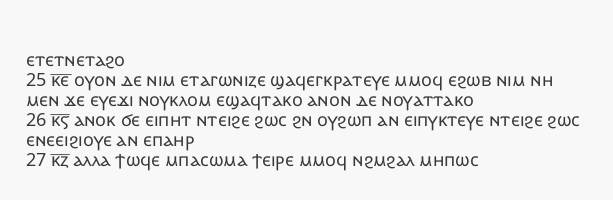ⲉⲧⲉⲧⲛⲉⲧⲁϩⲟ
25 ⲕ̅ⲉ̅ ⲟⲩⲟⲛ ⲇⲉ ⲛⲓⲙ ⲉⲧⲁⲅⲱⲛⲓⲍⲉ ϣⲁϥⲉⲅⲕⲣⲁⲧⲉⲩⲉ ⲙⲙⲟϥ ⲉϩⲱⲃ ⲛⲓⲙ ⲛⲏ ⲙⲉⲛ ϫⲉ ⲉⲩⲉϫⲓ ⲛⲟⲩⲕⲗⲟⲙ ⲉϣⲁϥⲧⲁⲕⲟ ⲁⲛⲟⲛ ⲇⲉ ⲛⲟⲩⲁⲧⲧⲁⲕⲟ
26 ⲕ̅ⲋ̅ ⲁⲛⲟⲕ ϭⲉ ⲉⲓⲡⲏⲧ ⲛⲧⲉⲓϩⲉ ϩⲱⲥ ϩⲛ ⲟⲩϩⲱⲡ ⲁⲛ ⲉⲓⲡⲩⲕⲧⲉⲩⲉ ⲛⲧⲉⲓϩⲉ ϩⲱⲥ ⲉⲛⲉⲉⲓϩⲓⲟⲩⲉ ⲁⲛ ⲉⲡⲁⲏⲣ
27 ⲕ̅ⲍ̅ ⲁⲗⲗⲁ ϯⲱϥⲉ ⲙⲡⲁⲥⲱⲙⲁ ϯⲉⲓⲣⲉ ⲙⲙⲟϥ ⲛϩⲙϩⲁⲗ ⲙⲏⲡⲱⲥ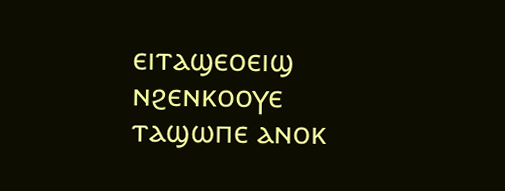ⲉⲓⲧⲁϣⲉⲟⲉⲓϣ ⲛϩⲉⲛⲕⲟⲟⲩⲉ ⲧⲁϣⲱⲡⲉ ⲁⲛⲟⲕ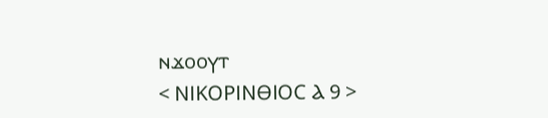ⲛϫⲟⲟⲩⲧ
< ⲚⲒⲔⲞⲢⲒⲚⲐⲒⲞⲤ Ⲁ 9 >